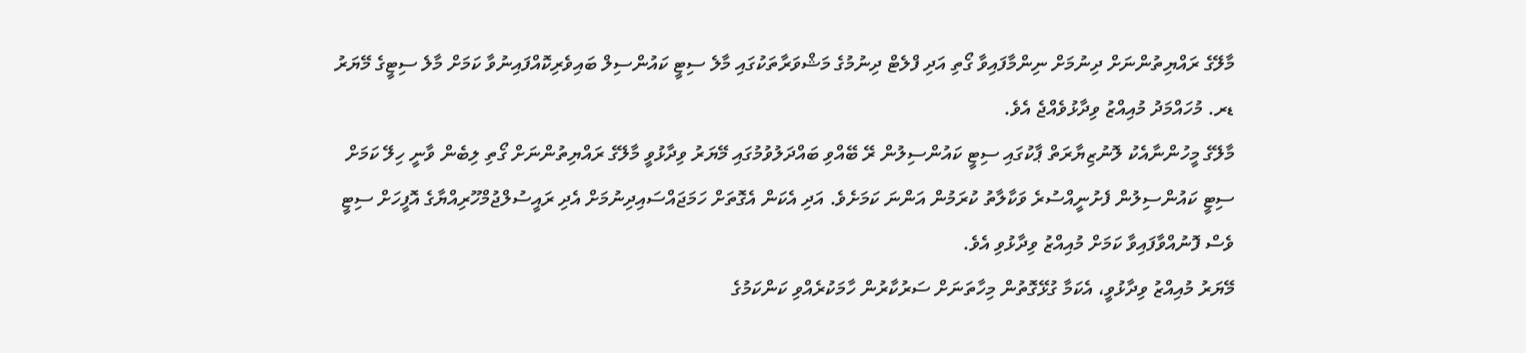މާލޭގެ ރައްޔިތުންނަށް ދިނުމަށް ނިންމާފައިވާ ގޯތި އަދި ފްލެޓް ދިނުމުގެ މަޝްވަރާތަކުގައި މާލެ ސިޓީ ކައުންސިލް ބައިވެރިކޮއްފައިނުވާ ކަމަށް މާލެ ސިޓީގެ މޭޔަރު ޑރ. މުހައްމަދު މުއިއްޒު ވިދާޅުވެއްޖެ އެވެ.
މާލޭގެ މީހުންނާއެކު ލޮނުޒިޔާރަތް ޕާކުގައި ސިޓީ ކައުންސިލުން ރޭ ބޭއްވި ބައްދަލުވުމުގައި މޭޔަރު ވިދާޅުވީ މާލޭގެ ރައްޔިތުންނަށް ގޯތި ލިބެން ވާނީ ހިލޭ ކަމަށް ސިޓީ ކައުންސިލުން ފެށުނީއްސުރެ ވަކާލާތު ކުރަމުން އަންނަ ކަމަށެވެ. އަދި އެކަން އެގޮތަށް ހަމަޖައްސައިދިނުމަށް އެދި ރައީސުލްޖުމްހޫރިއްޔާގެ އޮފީހަށް ސިޓީ ވެސް ފޮނުއްވާފައިވާ ކަމަށް މުއިއްޒު ވިދާޅުވި އެވެ.
މޭޔަރު މުއިއްޒު ވިދާޅުވީ، އެކަމާ ގުޅޭގޮތުން މިހާތަނަށް ސަރުކާރުން ހާމަކުރެއްވި ކަންކަމުގެ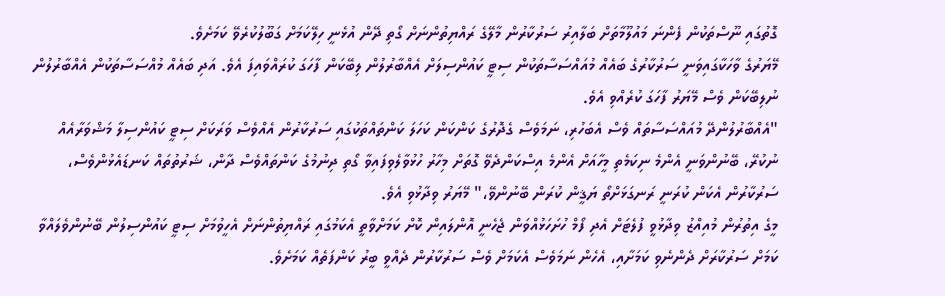ގޮތުގައި ނޫސްތަކުން ފެންނަ މައުލޫމާތަށް ބަލާއިރު ސަރުކާރުން މާލޭގެ ރައްޔިތުންނަށް ގޯތި ދޭން އުޅެނީ ހިލޭކަމަށް ގަބޫލުކުރެވޭ ކަމަށެވެ.
މޭޔަރުގެ ވާހަކާގައިވަނީ ސަރުކާރުގެ ބައެއް މުއައްސަސާތަކުން ސިޓީ ކައުންސިލަށް އެއްބާރުލުން ލިބޭކަން ފާހަގަ ކުރައްވައިފަ އެވެ. އަދި ބައެއް މުއްސަސާތަކުން އެއްބާރުލުން ނުލިބޭކަން ވެސް މޭޔަރު ފާހަގަ ކުރެއްވި އެވެ.
"އެއްބާރުލުންދޭ މުއައްސަސާތައް ވެސް އެބަހުރި، ނަމަވެސް ގެދޮރުގެ ކަންކަން ކަހަލަ ކަންތައްތަކުގައި ސަރުކާރުން އެއްވެސް ވަރަކަށް ސިޓީ ކައުންސިލާ މަޝްވަރާއެއް ނުކުރޭ، ބޭނުންވަނީ އެންމެ ނިކަމެތި މީހާއަށް އެންމެ އިސްކަންދެވޭ ގޮތަށް މިހާރު ހުޅުވާލެވިފައިވާ ގޯތި ދިނުމުގެ ކަންތައްވެސް ދާން، ޝަރުތުތައް ކަނޑައެޅުންވެސް، ސަރުކާރުން އެކަން ކުރަނީ ރަނގަޅަށްތޯ ޔަޤީން ކުރަން ބޭނުންވޭ،" މޭޔަރު ވިދާޅުވި އެވެ.
މީގެ އިތުރުން މުއިއްޒު ވިދާޅުވީ ފުލެޓަށް އެދި ފޯމް ހުށަހަޅުއްވަން ޖެހެނީ އޮންލައިން ކޮށް ކަމަށްވާތީ އެކަމުގައި ރައްޔިތުންނަށް އެހީވުމަށް ސިޓީ ކައުންސިލުން ބޭނުންވެލައްވާ ކަމަށް ސަރުކާރަށް ދެންނެވި ކަމަށާއި، އެހެން ނަމަވެސް އެކަމަށް ވެސް ސަރުކާރުން ދެއްވީ ބީރު ކަންފަތެއް ކަމަށެވެ.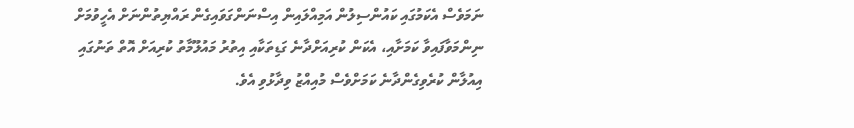ނަމަވެސް އެކަމުގައި ކައުންސިލުން އަމިއްލައިން އިސްނަންގަވައިގެން ރައްޔިތުންނަށް އެހީވުމަށް ނިންމަވާފައިވާ ކަމަށާއި، އެކަން ކުރިއަށްދާނެ ގަޑިތަކާއި އިތުރު މައުލޫމާތު ކުރިއަށް އޮތް ތަނުގައި އިއުލާން ކުރެވިގެންދާނެ ކަމަށްވެސް މުއިއްޒު ވިދާޅުވި އެވެ.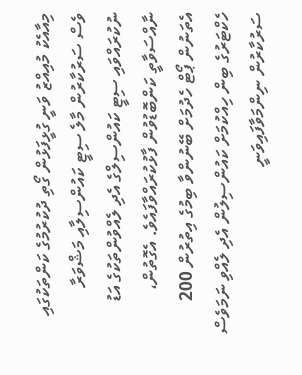މިއާއެކު މުއިއްޒު ވަނީ ގުޅީފަޅުން ގޯތި ދުކުރުމުގެ ކަންތަކުގައި ވެސް ސަރުކާރުން މާލެ ސިޓީ ކައުންސިލާއި މަޝްވަރާ ނުކުރައްވައި ސިޓީ ކައުންސިލްގެ އެދި ލެއްވުންތަކުގެ އަޑު ނާއްސަވާތީ ކަންބޮޑުވުން ފާޅުކުރައްވާފައެވެ. އެގޮތުން، އެތަނުން ޕޯޓް ހެދުމަށް ބޭނުންވާ ބިމުގެ އިތުރުން 200 ހެކްޓަރުގެ ބިން ހިއްކުމަށް ކައުންސިލުން އެދި ލެއްވި ނަމަވެސް ސަރުކާރުން ނިންމަވާފައިވަނީ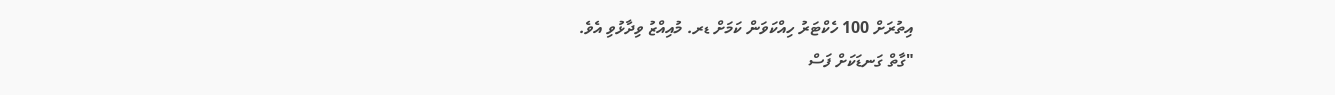އިތުރަށް 100 ހެކްޓަރު ހިއްކަވަން ކަމަށް ޑރ. މުއިއްޒު ވިދާޅުވި އެވެ.
"ގާތް ގަނޑަކަށް ފަސް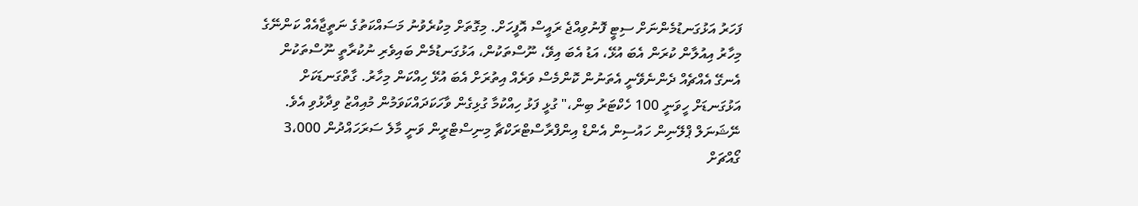ފަހަރު އަޅުގަނޑުމެންނަށް ސިޓީ ފޮނުވިއްޖެ ރައީސް އޮފީހަށް. މިގޮތަށް މިކުރެވުނު މަސައްކަތުގެ ނަތީޖާއެއް ކަންނޭގެ މިހާރު އިއުލާން ކުރަން އެބަ އުޅޭ، އަޑު އެބަ އިވޭ، ނޫސްތަކުން، އަޅުގަނޑުމެން ބައިވެރި ނުކުރާތީ ނޫސްތަކުން އެނގޭ އެއްޗެއް ދެންނެވޭނީ އެތަނުން ކޮންމެސް ވަރެއް އިތުރަށް އެބަ އުޅޭ ހިއްކަން މިހާރު. ގާތްގަނޑަކަށް އަޅުގަނޑަށް ހީވަނީ 100 ހެކްޓަރު ބިން،" ގުޅީ ފަޅު ހިއްކުމާ ގުޅިގެން ވާހަކަދައްކަވަމުން މުއިއްޒު ވިދާޅުވި އެވެ.
ނޭޝަނަލް ޕްލޭނިން ހައުސިން އެންޑް އިންފްރާސްޓްރަކްޗާ މިނިސްޓްރީން ވަނީ މާލެ ސަރަހައްދުން 3،000 ގޯއްޗަށް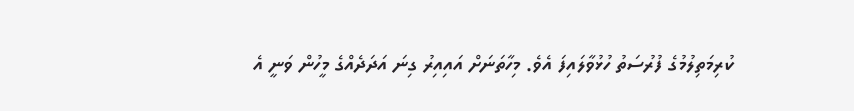ކުރިމަތިލުމުގެ ފުރުސަތު ހުޅުވާލައިފަ އެވެ. މިހާތަނަށް އައިއިރު ގިނަ އަދަދެއްގެ މީހުން ވަނީ އެ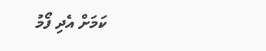ކަމަށް އެދި ފޯމު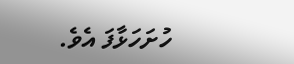ހުށަހަޅާފަ އެވެ.